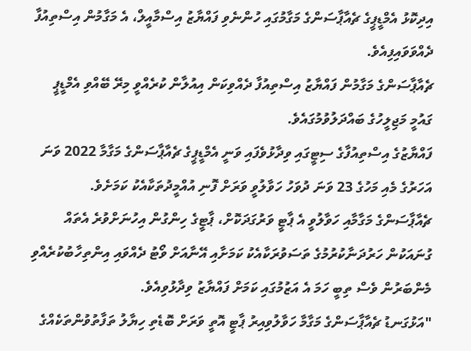އިދިކޮޅު އެމްޑީޕީގެ ޗެއާޕާސަންގެ މަގާމުގައި ހުންނެވި ފައްޔާޒު އިސްމާއީލް، އެ މަގާމުން އިސްތިއުފާ ދެއްވަވައިފިއެވެ.
ޗެއާޕާސަންގެ މަގާމުން ފައްޔާޒު އިސްތިއުފާ ދެއްވިކަން އިއުލާން ކުރެއްވީ މިރޭ ބޭއްވި އެމްޑީޕީ ގައުމީ މަޖިލީހުގެ ބައްދަލުވުމުގައެވެ.
ފައްޔާޒުގެ އިސްތިއުފާގެ ސިޓީގައި ވިދާޅުވެފައި ވަނީ އެމްޑީޕީގެ ޗެއާޕާސަންގެ މަގާމާ 2022 ވަނަ އަހަރުގެ މެއި މަހުގެ 23 ވަނަ ދުވަހު ހަވާލުވީ ވަރަށް ފޮނި އުއްމީދުތަކާއެކު ކަމަށެވެ.
ޗެއާޕާސަންގެ މަގާމާއި ހަވާލުވީ އެ ޕާޓީ ވަރުގަދަކޮށް، ޕާޓީގެ ހިންގުން އިހުނަށްވުރެ އެތައް ގުނައަކުން ހަރުދަނާކުރުމުގެ ތަސަވުރަކާއެކު ކަމަށާއި އޭނާއަށް ވޯޓު ދެއްވައި އިންތިހާބުކުރެއްވި މެންބަރުން ވެސް ތިބީ ހަމަ އެ އަޒުމުގައި ކަމަށް ފައްޔާޒު ވިދާޅުވިއެވެ.
"އަޅުގަނޑު ޗެއާޕާސަންގެ މަގާމާ ހަވާލުވިއިރު ޕާޓީ އޮތީ ވަރަށް ބޮޑެތި ހިޔާލު ތަފާތުވުންތަކެއްގެ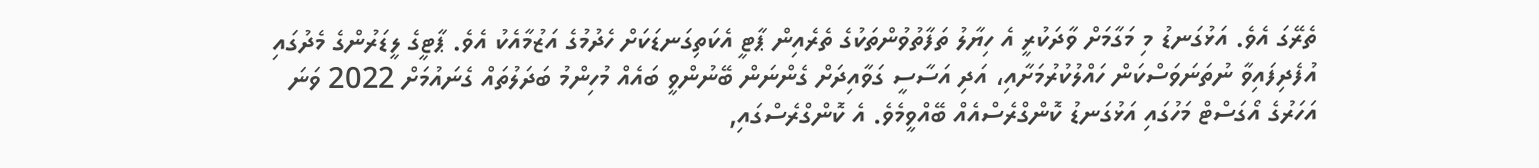ތެރޭގަ އެވެ. އަޅުގަނޑު މި މަގާމަށް ވާދަކުރީ އެ ހިޔާލު ތަފާތުވުންތަކުގެ ތެރެއިން ޕާޓީ އެކަތިގަނޑަކަށް ހެދުމުގެ އަޒުމާއެކު އެވެ. ޕާޓީގެ ލީޑަރުންގެ މެދުގައި އުފެދިފައިވާ ނުތަނަވަސްކަން ހައްލުކުރުމަށާއި، އަދި އަސާސީ ގަވާއިދަށް ގެންނަން ބޭނުންވީ ބައެއް މުހިންމު ބަދަލުތައް ގެނައުމަށް 2022 ވަނަ އަހަރުގެ އޯގަސްޓް މަހުގައި އަޅުގަނޑު ކޮންގްރެސްއެއް ބޭއްވީމެވެ. އެ ކޮންގްރެސްގައި,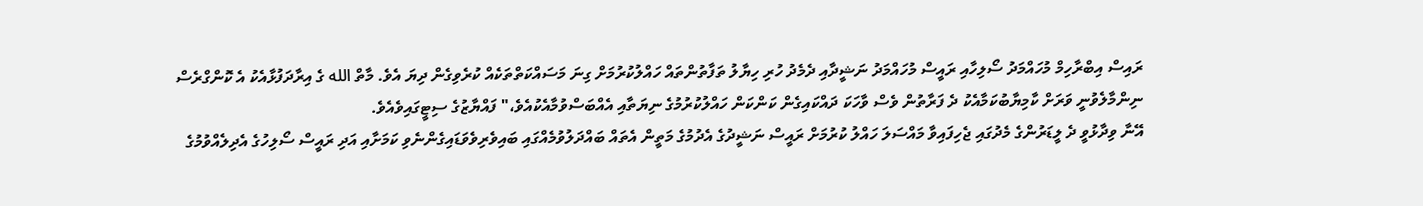ރައިސް އިބްރާހިމް މުހައްމަދު ސޯލިހާއި ރައީސް މުހައްމަދު ނަޝީދާއި ދެމެދު ހުރި ހިޔާލު ތަފާތުންތައް ހައްލުކުރުމަށް ގިނަ މަސައްކަތްތަކެއް ކުރެވިގެން ދިޔަ އެވެ. މާތް الله ގެ އިރާދަފުޅާއެކު އެ ކޮންގްރެސް ނިންމާލެވުނީ ވަރަށް ކާމިޔާބުކަމާއެކު ދެ ފަރާތުން ވެސް ވާހަކަ ދައްކައިގެން ކަންކަން ހައްލުކުރުމުގެ ނިޔަތާއި އެއްބަސްވުމާއެކުއެވެ،" ފައްޔާޒުގެ ސިޓީގައިވެއެވެ.
އޭނާ ވިދާޅުވީ ދެ ލީޑަރުންގެ މެދުގައި ޖެހިފައިވާ މައްސަލަ ހައްލު ކުރުމަށް ރައީސް ނަޝީދުގެ އެދުމުގެ މަތީން އެތައް ބައްދަލުވުމެއްގައި ބައިވެރިވެވަޑައިގެންނެވި ކަމަށާއި އަދި ރައީސް ސޯލިހުގެ އެދިލެއްވުމުގެ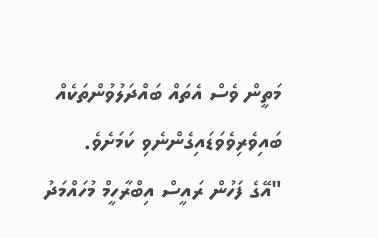މަތީން ވެސް އެތައް ބައްދަލުވުންތަކެއް ބައިވެރިވެވަޑައިގެންނެވި ކަމަށެވެ.
"އޭގެ ފަހުން ރައީސް އިބްރާހީމް މުހައްމަދު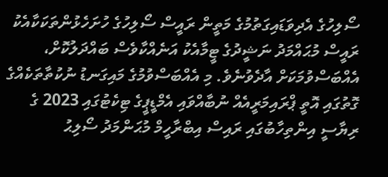ސޯލިހުގެ އެދިވަޑައިގަތުމުގެ މަތީން ރައީސް ސޯލިހުގެ ހުށަހެޅުންތަކަކާއެކު ރައީސް މުޙައްމަދު ނަޝީދުގެ ޓީމާއެކު އަނެއްކާވެސް ބައްދަލުކޮށް، އެއްބަސްވުމަކަށް އާދެވުނެވެ. މި އެއްބަސްވުމުގެ މައިގަނޑު ނުކުތާތަކެއްގެ ގޮތުގައި އޮތީ ޕްރައިމަރީއެއް ނުބާއްވައި އެމްޑީޕީގެ ޓިކެޓުގައި 2023 ގެ ރިޔާސީ އިންތިހާބުގައި ރައިސް އިބްރާހީމް މުޙަންމަދު ސޯލިޙު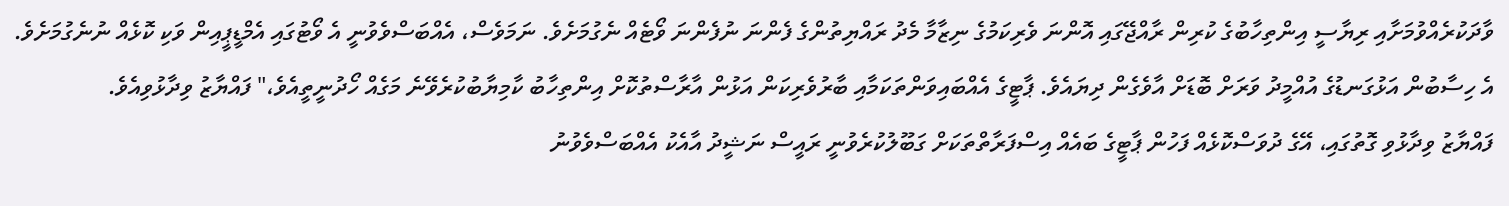ވާދަކުރެއްވުމަށާއި ރިޔާސީ އިންތިހާބުގެ ކުރިން ރާއްޖޭގައި އޮންނަ ވެރިކަމުގެ ނިޒާމާ މެދު ރައްޔިތުންގެ ފެންނަ ނުފެންނަ ވޯޓެއް ނެގުމަށެވެ. ނަމަވެސް، އެއްބަސްވެވުނީ އެ ވޯޓުގައި އެމްޑީޕީއިން ވަކި ކޮޅެއް ނުނެގުމަށެވެ. އެ ހިސާބުން އަޅުގަނޑުގެ އުއްމީދު ވަރަށް ބޮޑަށް އާވެގެން ދިޔައެވެ. ޕާޓީގެ އެއްބައިވަންތަކަމާއި ބާރުވެރިކަން އަޅުން އާރާސްތުކޮށް އިންތިހާބު ކާމިޔާބުކުރެވޭނެ މަގެއް ހޯދުނީތީއެވެ،" ފައްޔާޒު ވިދާޅުވިއެވެ.
ފައްޔާޒު ވިދާޅުވި ގޮތުގައި، އޭގެ ދުވަސްކޮޅެއް ފަހުން ޕާޓީގެ ބައެއް އިސްފަރާތްތަކަށް ގަބޫލުކުރެވުނީ ރައީސް ނަޝީދު އާއެކު އެއްބަސްވެވުނު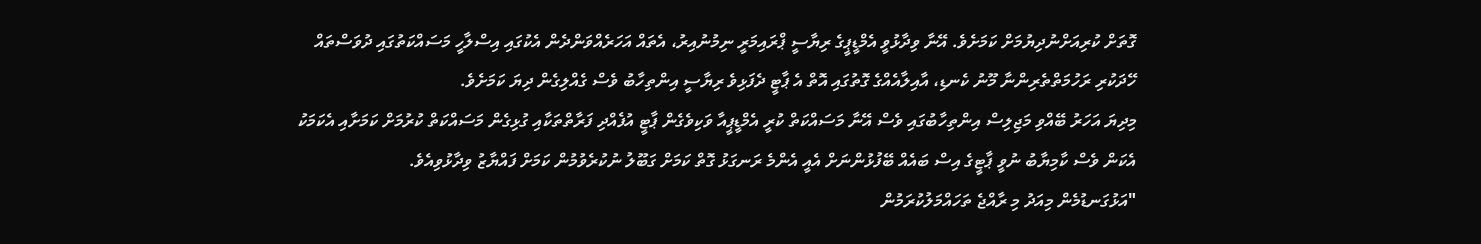ގޮތަށް ކުރިއަށްނުދިޔުމަށް ކަމަށެވެ. އޭނާ ވިދާޅުވީ އެމްޑީޕީގެ ރިޔާސީ ޕްރައިމަރީ ނިމުނުއިރު، އެތައް އަހަރެއްވަންދެން އެކުގައި އިސްލާހީ މަސައްކަތުގައި ދުވަސްތައް ހޭދަކުރި ރަހުމަތްތެރިންނާ މޫނު ކެނޑި، އާއިލާއެއްގެ ގޮތުގައި އޮތް އެ ޕާޓީ ދެފަޅިވެ ރިޔާސީ އިންތިހާބު ވެސް ގެއްލިގެން ދިޔަ ކަމަށެވެ.
މިދިޔަ އަހަރު ބޭއްވި މަޖިލިސް އިންތިހާބުގައި ވެސް އޭނާ މަސައްކަތް ކުރީ އެމްޑީޕީއާ ވަކިވެގެން ޕާޓީ އުފެއްދި ފަރާތްތަކާއި ގުޅިގެން މަސައްކަތް ކުރުމަށް ކަމަށާއި އެކަމަކު އެކަން ވެސް ކާމިޔާބު ނުވީ ޕާޓީގެ އިސް ބައެއް ބޭފުޅުންނަށް އެއީ އެންމެ ރަނގަޅު ގޮތް ކަމަށް ގަބޫލު ނުކުރެވުމުން ކަމަށް ފައްޔާޒު ވިދާޅުވިއެވެ.
"އަޅުގަނޑުމެން މިއަދު މި ރާއްޖެ ތަހައްމަލުކުރަމުން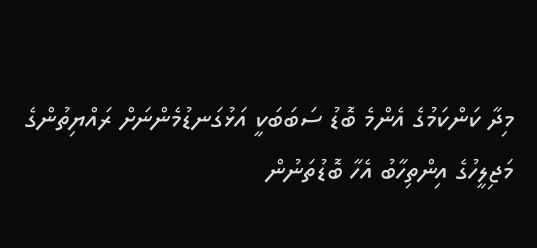މިދާ ކަންކަމުގެ އެންމެ ބޮޑު ސަބަބަކީ އަޅުގަނޑުމެންނަށް ރައްޔިތުންގެ މަޖިލީހުގެ އިންތިހާބު އެހާ ބޮޑުތަނުން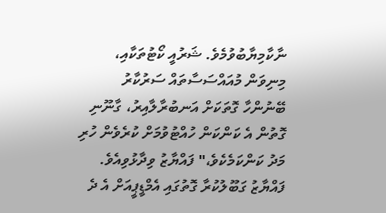ނާކާމިޔާބުވުމެވެ. ޝަރުއީ ކޯޓުތަކާއި، މިނިވަން މުއައްސަސާތައް ސަރުކާރު ބޭނުންހާ ގޮތަކަށް އަނބުރާލާއިރު، ގާނޫނި ގޮތުން އެ ކަންކަން ހުއްޓުވުމަށް ކުރެވެން ހުރި މަދު ކަންކަމެކެވެ،" ފައްޔާޒު ވިދާޅުވިއެވެ.
ފައްޔާޒު ގަބޫލުކުރާ ގޮތުގައި އެމްޑީޕީއަށް އެ ދެ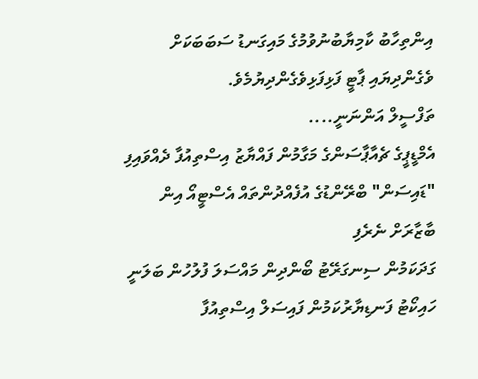އިންތިހާބު ކާމިޔާބުނުވުމުގެ މައިގަނޑު ސަބަބަކަށް ވެގެންދިޔައި ޕާޓީ ފަޅިފަޅިވެގެންދިޔުމެވެ.
ތަފްސީލް އަންނަނީ....
އެމްޑީޕީގެ ޗެއާޕާސަންގެ މަގާމުން ފައްޔާޒު އިސްތިއުފާ ދެއްވައިފި
"ޑައިސަން" ބްރޭންޑުގެ އުފެއްދުންތައް އެސްޓީއޯ އިން ބާޒާރަށް ނެރެފި
ގަދަކަމުން ސިނގަރޭޓު ބޯންދިން މައްސަލަ ފުލުހުން ބަލަނީ
ހައިކޯޓު ފަނޑިޔާރުކަމުން ފައިސަލް އިސްތިއުފާ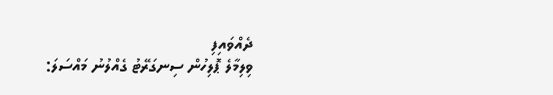ދެއްވައިފި
ވިލިމާލެ ޕޮލިހުން ސިނގަރޭޓު ގެއްލުނު މައްސަލަ: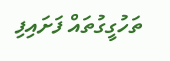ތަހުގީގުތައް ފަށައިފި